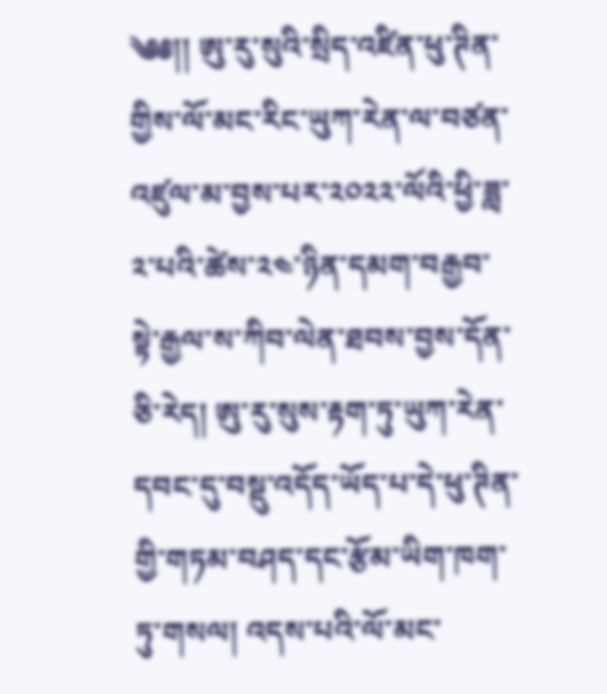༄༅།། ཨུ་རུ་སུའི་སྲིད་འཛིན་ཕུ་ཊིན་གྱིས་ལོ་མང་རིང་ཡུཀ་རེན་ལ་བཙན་འཛུལ་མ་བྱས་པར་༢༠༢༢་ལོའི་ཕྱི་ཟླ་༢་པའི་ཚེས་༢༤་ཉིན་དམག་བརྒྱབ་སྟེ་རྒྱལ་ས་ཀིབ་ལེན་ཐབས་བྱས་དོན་ཅི་རེད། ཨུ་རུ་སུས་རྟག་ཏུ་ཡུཀ་རེན་དབང་དུ་བསྡུ་འདོད་ཡོད་པ་དེ་ཕུ་ཊིན་གྱི་གཏམ་བཤད་དང་རྩོམ་ཡིག་ཁག་ཏུ་གསལ། འདས་པའི་ལོ་མང་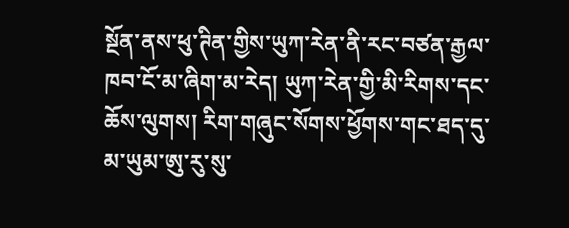སྔོན་ནས་ཕུ་ཊིན་གྱིས་ཡུཀ་རེན་ནི་རང་བཙན་རྒྱལ་ཁབ་ངོ་མ་ཞིག་མ་རེད། ཡུཀ་རེན་གྱི་མི་རིགས་དང་ཆོས་ལུགས། རིག་གཞུང་སོགས་ཕྱོགས་གང་ཐད་དུ་མ་ཡུམ་ཨུ་རུ་སུ་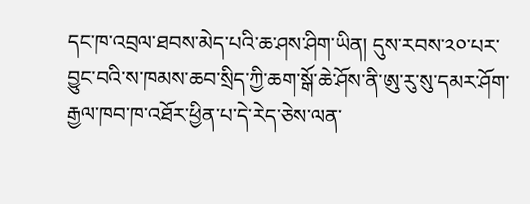དང་ཁ་འབྲལ་ཐབས་མེད་པའི་ཆ་ཤས་ཤིག་ཡིན། དུས་རབས་༢༠་པར་བྱུང་བའི་ས་ཁམས་ཆབ་སྲིད་ཀྱི་ཆག་སྒོ་ཆེ་ཤོས་ནི་ཨུ་རུ་སུ་དམར་ཤོག་རྒྱལ་ཁབ་ཁ་འཐོར་ཕྱིན་པ་དེ་རེད་ཅེས་ལན་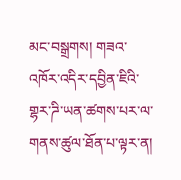མང་བསྒྲགས། གཟའ་འཁོར་འདིར་དབྱིན་ཇིའི་གྷར་ཌི་ཡན་ཚགས་པར་ལ་གནས་ཚུལ་ཐོན་པ་ལྟར་ན།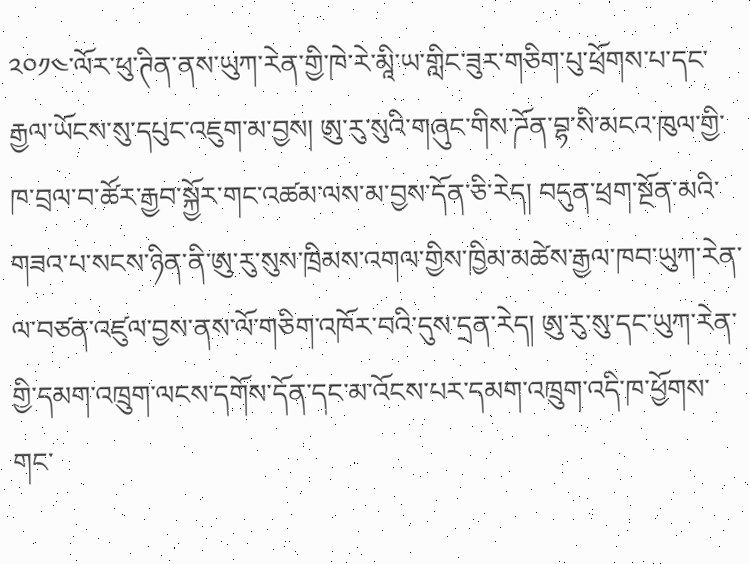༢༠༡༤་ལོར་ཕུ་ཊིན་ནས་ཡུཀ་རེན་གྱི་ཁེ་རེ་མཱི་ཡ་གླིང་ཟུར་གཅིག་པུ་ཕྲོགས་པ་དང་རྒྱལ་ཡོངས་སུ་དཔུང་འཇུག་མ་བྱས། ཨུ་རུ་སུའི་གཞུང་གིས་ཌོན་བྷ་སི་མངའ་ཁུལ་གྱི་ཁ་བྲལ་བ་ཚོར་རྒྱབ་སྐྱོར་གང་འཚམ་ལས་མ་བྱས་དོན་ཅི་རེད། བདུན་ཕྲག་སྔོན་མའི་གཟའ་པ་སངས་ཉིན་ནི་ཨུ་རུ་སུས་ཁྲིམས་འགལ་གྱིས་ཁྱིམ་མཚེས་རྒྱལ་ཁབ་ཡུཀ་རེན་ལ་བཙན་འཛུལ་བྱས་ནས་ལོ་གཅིག་འཁོར་བའི་དུས་དྲན་རེད། ཨུ་རུ་སུ་དང་ཡུཀ་རེན་གྱི་དམག་འཁྲུག་ལངས་དགོས་དོན་དང་མ་འོངས་པར་དམག་འཁྲུག་འདི་ཁ་ཕྱོགས་གང་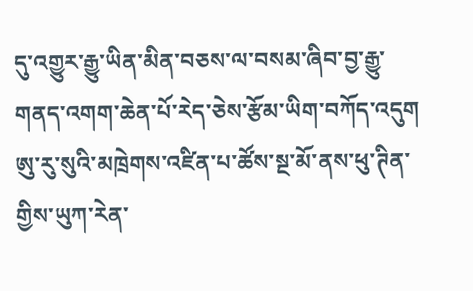དུ་འགྱུར་རྒྱུ་ཡིན་མིན་བཅས་ལ་བསམ་ཞིབ་བྱ་རྒྱུ་གནད་འགག་ཆེན་པོ་རེད་ཅེས་རྩོམ་ཡིག་བཀོད་འདུག ཨུ་རུ་སུའི་མཁྲེགས་འཛིན་པ་ཚོས་སྔ་མོ་ནས་ཕུ་ཊིན་གྱིས་ཡུཀ་རེན་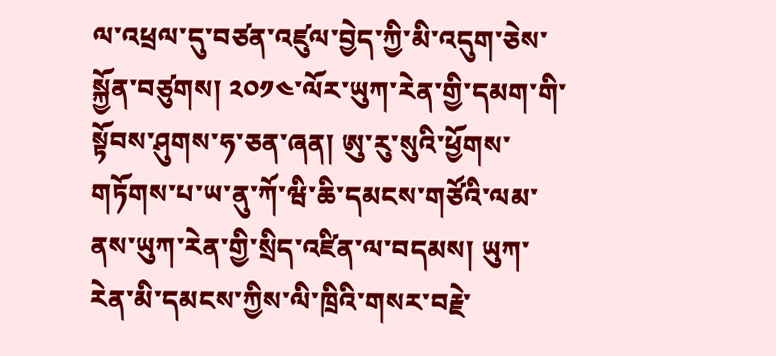ལ་འཕྲལ་དུ་བཙན་འཛུལ་བྱེད་ཀྱི་མི་འདུག་ཅེས་སྐྱོན་བཙུགས། ༢༠༡༤་ལོར་ཡུཀ་རེན་གྱི་དམག་གི་སྟོབས་ཤུགས་ཧ་ཅན་ཞན། ཨུ་རུ་སུའི་ཕྱོགས་གཏོགས་པ་ཡ་ནུ་ཀོ་ཝི་ཆི་དམངས་གཙོའི་ལམ་ནས་ཡུཀ་རེན་གྱི་སྲིད་འཛིན་ལ་བདམས། ཡུཀ་རེན་མི་དམངས་ཀྱིས་ལི་ཁྲིའི་གསར་བརྗེ་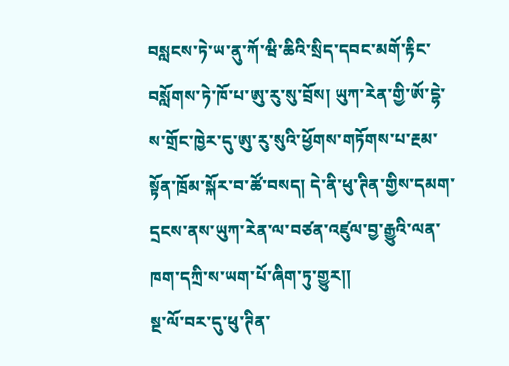བསླངས་ཏེ་ཡ་ནུ་ཀོ་ཝི་ཆིའི་སྲིད་དབང་མགོ་རྟིང་བསློགས་ཏེ་ཁོ་པ་ཨུ་རུ་སུ་བྲོས། ཡུཀ་རེན་གྱི་ཨོ་དྷེ་ས་གྲོང་ཁྱེར་དུ་ཨུ་རུ་སུའི་ཕྱོགས་གཏོགས་པ་རྔམ་སྟོན་ཁྲོམ་སྐོར་བ་ཚོ་བསད། དེ་ནི་ཕུ་ཊིན་གྱིས་དམག་དྲངས་ནས་ཡུཀ་རེན་ལ་བཙན་འཛུལ་བྱ་རྒྱུའི་ལན་ཁག་དཀྲི་ས་ཡག་པོ་ཞིག་ཏུ་གྱུར།།
སྔ་ལོ་བར་དུ་ཕུ་ཊིན་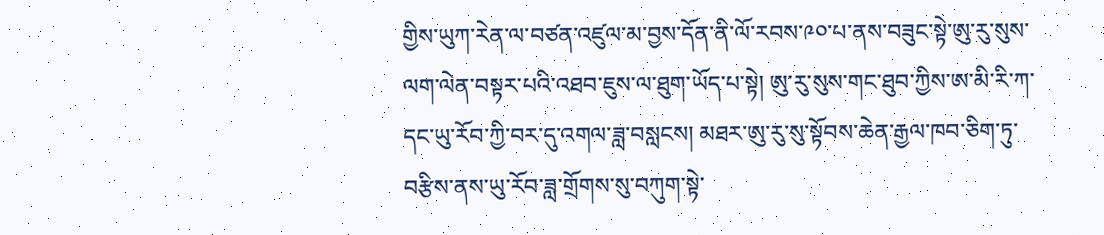གྱིས་ཡུཀ་རེན་ལ་བཙན་འཛུལ་མ་བྱས་དོན་ནི་ལོ་རབས་༩༠་པ་ནས་བཟུང་སྟེ་ཨུ་རུ་སུས་ལག་ལེན་བསྟར་པའི་འཐབ་ཇུས་ལ་ཐུག་ཡོད་པ་སྟེ། ཨུ་རུ་སུས་གང་ཐུབ་ཀྱིས་ཨ་མི་རི་ཀ་དང་ཡུ་རོབ་ཀྱི་བར་དུ་འགལ་ཟླ་བསླངས། མཐར་ཨུ་རུ་སུ་སྟོབས་ཆེན་རྒྱལ་ཁབ་ཅིག་ཏུ་བརྩིས་ནས་ཡུ་རོབ་ཟླ་གྲོགས་སུ་བཀུག་སྟེ་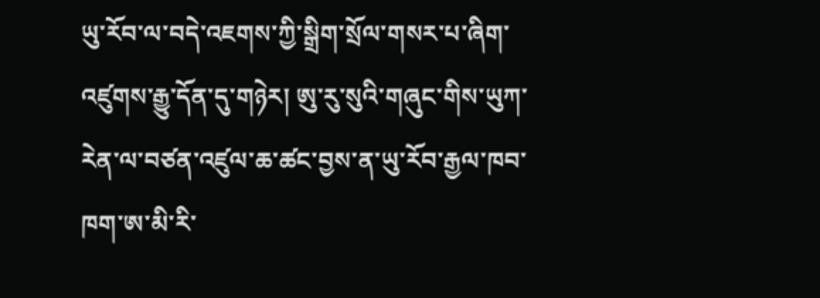ཡུ་རོབ་ལ་བདེ་འཇགས་ཀྱི་སྒྲིག་སྲོལ་གསར་པ་ཞིག་འཛུགས་རྒྱུ་དོན་དུ་གཉེར། ཨུ་རུ་སུའི་གཞུང་གིས་ཡུཀ་རེན་ལ་བཙན་འཛུལ་ཆ་ཚང་བྱས་ན་ཡུ་རོབ་རྒྱལ་ཁབ་ཁག་ཨ་མི་རི་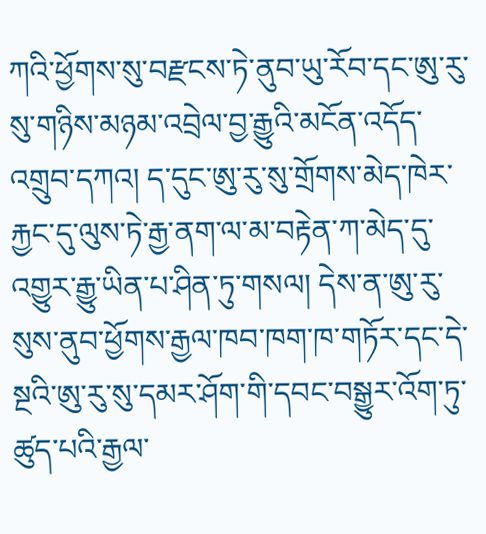ཀའི་ཕྱོགས་སུ་བརྫངས་ཏེ་ནུབ་ཡུ་རོབ་དང་ཨུ་རུ་སུ་གཉིས་མཉམ་འབྲེལ་བྱ་རྒྱུའི་མངོན་འདོད་འགྲུབ་དཀའ། ད་དུང་ཨུ་རུ་སུ་གྲོགས་མེད་ཁེར་རྐྱང་དུ་ལུས་ཏེ་རྒྱ་ནག་ལ་མ་བརྟེན་ཀ་མེད་དུ་འགྱུར་རྒྱུ་ཡིན་པ་ཤིན་ཏུ་གསལ། དེས་ན་ཨུ་རུ་སུས་ནུབ་ཕྱོགས་རྒྱལ་ཁབ་ཁག་ཁ་གཏོར་དང་དེ་སྔའི་ཨུ་རུ་སུ་དམར་ཤོག་གི་དབང་བསྒྱུར་འོག་ཏུ་ཚུད་པའི་རྒྱལ་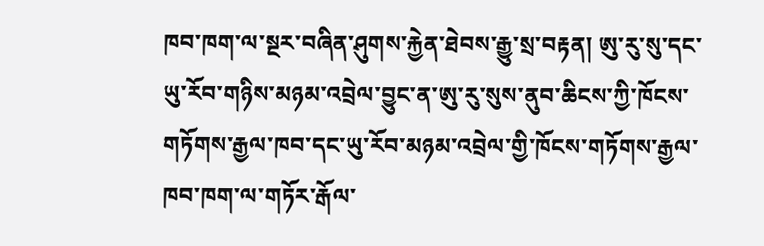ཁབ་ཁག་ལ་སྔར་བཞིན་ཤུགས་རྐྱེན་ཐེབས་རྒྱུ་སྲ་བརྟན། ཨུ་རུ་སུ་དང་ཡུ་རོབ་གཉིས་མཉམ་འབྲེལ་བྱུང་ན་ཨུ་རུ་སུས་ནུབ་ཆིངས་ཀྱི་ཁོངས་གཏོགས་རྒྱལ་ཁབ་དང་ཡུ་རོབ་མཉམ་འབྲེལ་གྱི་ཁོངས་གཏོགས་རྒྱལ་ཁབ་ཁག་ལ་གཏོར་རྒོལ་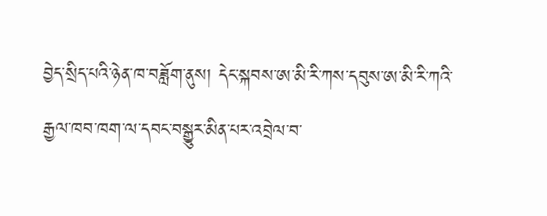བྱེད་སྲིད་པའི་ཉེན་ཁ་བཟློག་ནུས། དེང་སྐབས་ཨ་མི་རི་ཀས་དབུས་ཨ་མི་རི་ཀའི་རྒྱལ་ཁབ་ཁག་ལ་དབང་བསྒྱུར་མིན་པར་འབྲེལ་བ་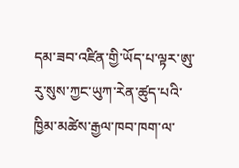དམ་ཟབ་འཛིན་གྱི་ཡོད་པ་ལྟར་ཨུ་རུ་སུས་ཀྱང་ཡུཀ་རེན་ཚུད་པའི་ཁྱིམ་མཚེས་རྒྱལ་ཁབ་ཁག་ལ་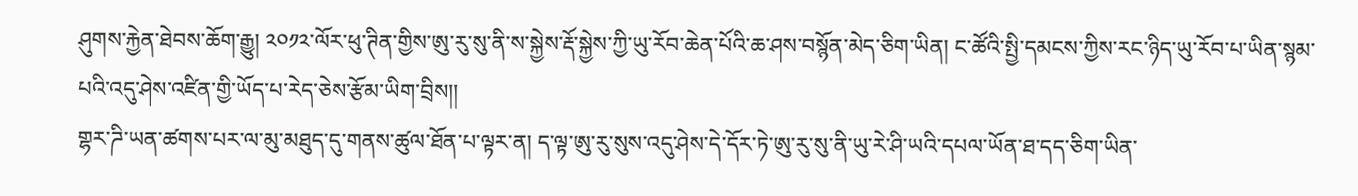ཤུགས་རྐྱེན་ཐེབས་ཆོག་རྒྱུ། ༢༠༡༢་ལོར་ཕུ་ཊིན་གྱིས་ཨུ་རུ་སུ་ནི་ས་སྐྱེས་རྡོ་སྐྱེས་ཀྱི་ཡུ་རོབ་ཆེན་པོའི་ཆ་ཤས་བསྙོན་མེད་ཅིག་ཡིན། ང་ཚོའི་སྤྱི་དམངས་ཀྱིས་རང་ཉིད་ཡུ་རོབ་པ་ཡིན་སྙམ་པའི་འདུ་ཤེས་འཛིན་གྱི་ཡོད་པ་རེད་ཅེས་རྩོམ་ཡིག་བྲིས།།
གྷར་ཌི་ཡན་ཚགས་པར་ལ་མུ་མཐུད་དུ་གནས་ཚུལ་ཐོན་པ་ལྟར་ན། ད་ལྟ་ཨུ་རུ་སུས་འདུ་ཤེས་དེ་དོར་ཏེ་ཨུ་རུ་སུ་ནི་ཡུ་རེ་ཤི་ཡའི་དཔལ་ཡོན་ཐ་དད་ཅིག་ཡིན་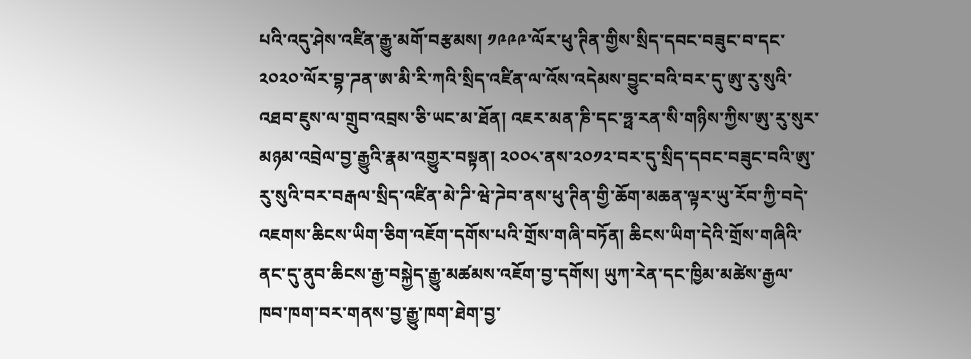པའི་འདུ་ཤེས་འཛིན་རྒྱུ་མགོ་བརྩམས། ༡༩༩༩་ལོར་ཕུ་ཊིན་གྱིས་སྲིད་དབང་བཟུང་བ་དང་༢༠༢༠་ལོར་བྷ་ཌན་ཨ་མི་རི་ཀའི་སྲིད་འཛིན་ལ་འོས་འདེམས་བྱུང་བའི་བར་དུ་ཨུ་རུ་སུའི་འཐབ་ཇུས་ལ་གྲུབ་འབྲས་ཅི་ཡང་མ་ཐོན། འཇར་མན་ཎི་དང་ཧྥ་རན་སི་གཉིས་ཀྱིས་ཨུ་རུ་སུར་མཉམ་འབྲེལ་བྱ་རྒྱུའི་རྣམ་འགྱུར་བསྟན། ༢༠༠༨་ནས་༢༠༡༢་བར་དུ་སྲིད་དབང་བཟུང་བའི་ཨུ་རུ་སུའི་བར་བརྒལ་སྲིད་འཛིན་མེ་ཌི་ཝེ་ཌེབ་ནས་ཕུ་ཊིན་གྱི་ཆོག་མཆན་ལྟར་ཡུ་རོབ་ཀྱི་བདེ་འཇགས་ཆིངས་ཡིག་ཅིག་འཇོག་དགོས་པའི་གྲོས་གཞི་བཏོན། ཆིངས་ཡིག་དེའི་གྲོས་གཞིའི་ནང་དུ་ནུབ་ཆིངས་རྒྱ་བསྐྱེད་རྒྱུ་མཚམས་འཇོག་བྱ་དགོས། ཡུཀ་རེན་དང་ཁྱིམ་མཚེས་རྒྱལ་ཁབ་ཁག་བར་གནས་བྱ་རྒྱུ་ཁག་ཐེག་བྱ་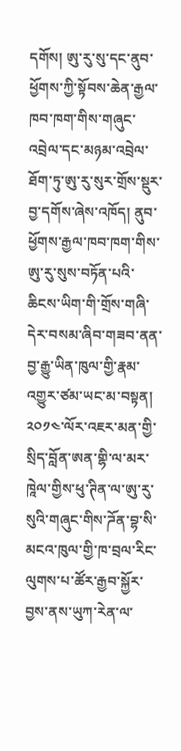དགོས། ཨུ་རུ་སུ་དང་ནུབ་ཕྱོགས་ཀྱི་སྟོབས་ཆེན་རྒྱལ་ཁབ་ཁག་གིས་གཞུང་འབྲེལ་དང་མཉམ་འབྲེལ་ཐོག་ཏུ་ཨུ་རུ་སུར་གྲོས་སྡུར་བྱ་དགོས་ཞེས་འཁོད། ནུབ་ཕྱོགས་རྒྱལ་ཁབ་ཁག་གིས་ཨུ་རུ་སུས་བཏོན་པའི་ཆིངས་ཡིག་གི་གྲོས་གཞི་དེར་བསམ་ཞིབ་གཟབ་ནན་བྱ་རྒྱུ་ཡིན་ཁུལ་གྱི་རྣམ་འགྱུར་ཙམ་ཡང་མ་བསྟན། ༢༠༡༤་ལོར་འཇར་མན་གྱི་སྲིད་བློན་ཨན་གྷི་ལ་མར་ཁཱེལ་གྱིས་ཕུ་ཊིན་ལ་ཨུ་རུ་སུའི་གཞུང་གིས་ཌོན་བྷ་སི་མངའ་ཁུལ་གྱི་ཁ་བྲལ་རིང་ལུགས་པ་ཚོར་རྒྱབ་སྐྱོར་བྱས་ནས་ཡུཀ་རེན་ལ་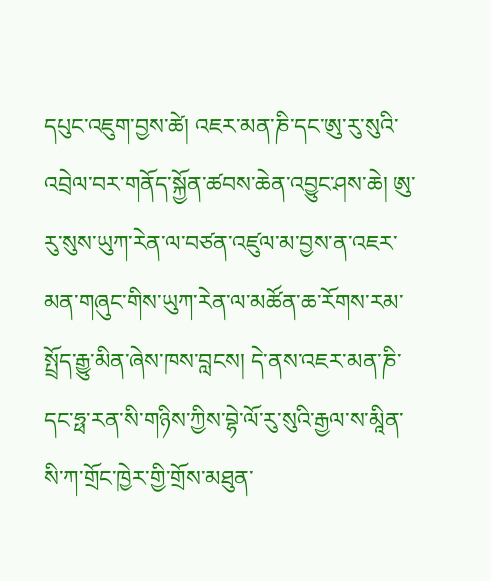དཔུང་འཇུག་བྱས་ཚེ། འཇར་མན་ཎི་དང་ཨུ་རུ་སུའི་འབྲེལ་བར་གནོད་སྐྱོན་ཚབས་ཆེན་འབྱུང་ཤས་ཆེ། ཨུ་རུ་སུས་ཡུཀ་རེན་ལ་བཙན་འཛུལ་མ་བྱས་ན་འཇར་མན་གཞུང་གིས་ཡུཀ་རེན་ལ་མཚོན་ཆ་རོགས་རམ་སྤྲོད་རྒྱུ་མིན་ཞེས་ཁས་བླངས། དེ་ནས་འཇར་མན་ཎི་དང་ཧྥ་རན་སི་གཉིས་ཀྱིས་བྷེ་ལོ་རུ་སུའི་རྒྱལ་ས་མཱིན་སི་ཀ་གྲོང་ཁྱེར་གྱི་གྲོས་མཐུན་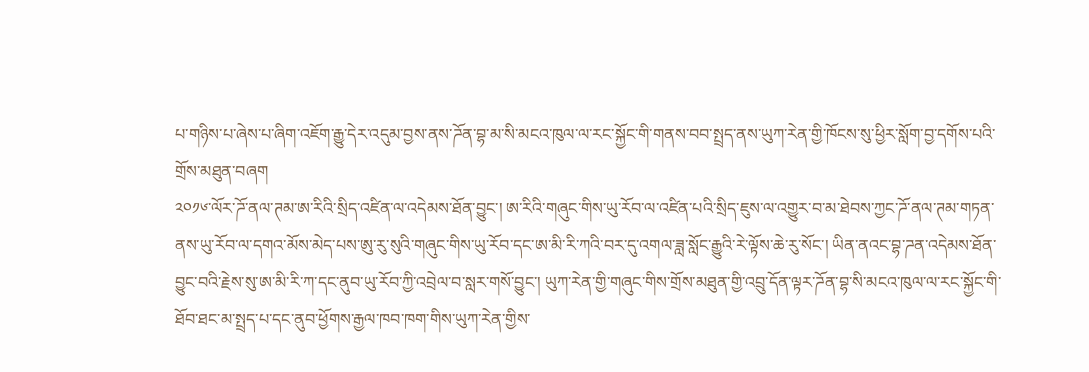པ་གཉིས་པ་ཞེས་པ་ཞིག་འཇོག་རྒྱུ་དེར་འདུམ་བྱས་ནས་ཌོན་བྷ་མ་སི་མངའ་ཁུལ་ལ་རང་སྐྱོང་གི་གནས་བབ་སྤྲད་ནས་ཡུཀ་རེན་གྱི་ཁོངས་སུ་ཕྱིར་སློག་བྱ་དགོས་པའི་གྲོས་མཐུན་བཞག
༢༠༡༦་ལོར་ཌོ་ནལ་ཊམ་ཨ་རིའི་སྲིད་འཛིན་ལ་འདེམས་ཐོན་བྱུང་། ཨ་རིའི་གཞུང་གིས་ཡུ་རོབ་ལ་འཛིན་པའི་སྲིད་ཇུས་ལ་འགྱུར་བ་མ་ཐེབས་ཀྱང་ཌོ་ནལ་ཊམ་གཏན་ནས་ཡུ་རོབ་ལ་དགའ་མོས་མེད་པས་ཨུ་རུ་སུའི་གཞུང་གིས་ཡུ་རོབ་དང་ཨ་མི་རི་ཀའི་བར་དུ་འགལ་ཟླ་སློང་རྒྱུའི་རེ་ལྟོས་ཆེ་རུ་སོང་། ཡིན་ནའང་བྷ་ཌན་འདེམས་ཐོན་བྱུང་བའི་རྗེས་སུ་ཨ་མི་རི་ཀ་དང་ནུབ་ཡུ་རོབ་ཀྱི་འབྲེལ་བ་སླར་གསོ་བྱུང་། ཡུཀ་རེན་གྱི་གཞུང་གིས་གྲོས་མཐུན་གྱི་འབྲུ་དོན་ལྟར་ཌོན་བྷ་སི་མངའ་ཁུལ་ལ་རང་སྐྱོང་གི་ཐོབ་ཐང་མ་སྤྲད་པ་དང་ནུབ་ཕྱོགས་རྒྱལ་ཁབ་ཁག་གིས་ཡུཀ་རེན་གྱིས་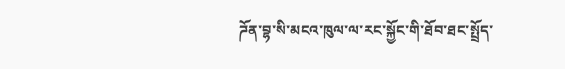ཌོན་བྷ་སི་མངའ་ཁུལ་ལ་རང་སྐྱོང་གི་ཐོབ་ཐང་སྤྲོད་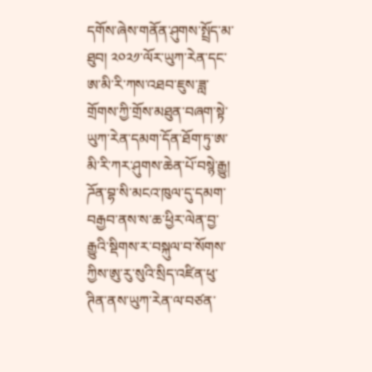དགོས་ཞེས་གནོན་ཤུགས་སྤྲོད་མ་ཐུབ། ༢༠༢༡་ལོར་ཡུཀ་རེན་དང་ཨ་མི་རི་ཀས་འཐབ་ཇུས་ཟླ་གྲོགས་ཀྱི་གྲོས་མཐུན་བཞག་སྟེ་ཡུཀ་རེན་དམག་དོན་ཐོག་ཏུ་ཨ་མི་རི་ཀར་ཤུགས་ཆེན་པོ་བསྙེ་རྒྱུ། ཌོན་བྷ་སི་མངའ་ཁུལ་དུ་དམག་བརྒྱབ་ནས་ས་ཆ་ཕྱིར་ལེན་བྱ་རྒྱུའི་སྡིགས་ར་བསྐུལ་བ་སོགས་ཀྱིས་ཨུ་རུ་སུའི་སྲིད་འཛིན་ཕུ་ཊིན་ནས་ཡུཀ་རེན་ལ་བཙན་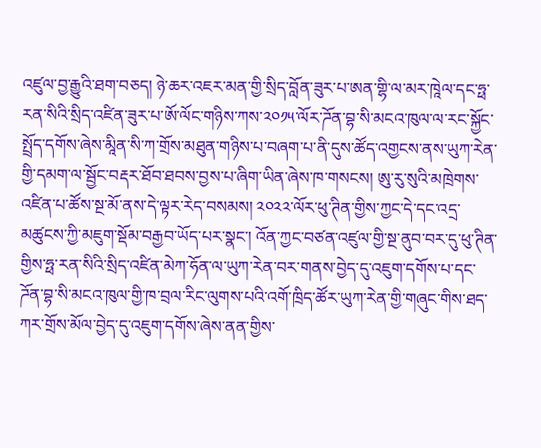འཛུལ་བྱ་རྒྱུའི་ཐག་བཅད། ཉེ་ཆར་འཇར་མན་གྱི་སྲིད་བློན་ཟུར་པ་ཨན་གྷི་ལ་མར་ཁཱེལ་དང་ཧྥ་རན་སིའི་སྲིད་འཛིན་ཟུར་པ་ཨོ་ལོང་གཉིས་ཀས་༢༠༡༥་ལོར་ཌོན་བྷ་སི་མངའ་ཁུལ་ལ་རང་སྐྱོང་སྤྲོད་དགོས་ཞེས་མཱིན་སི་ཀ་གྲོས་མཐུན་གཉིས་པ་བཞག་པ་ནི་དུས་ཚོད་འགྱངས་ནས་ཡུཀ་རེན་གྱི་དམག་ལ་སྦྱོང་བརྡར་ཐོབ་ཐབས་བྱས་པ་ཞིག་ཡིན་ཞེས་ཁ་གསངས། ཨུ་རུ་སུའི་མཁྲེགས་འཛིན་པ་ཚོས་སྔ་མོ་ནས་དེ་ལྟར་རེད་བསམས། ༢༠༢༢་ལོར་ཕུ་ཊིན་གྱིས་ཀྱང་དེ་དང་འདྲ་མཚུངས་ཀྱི་མཇུག་སྡོམ་བརྒྱབ་ཡོད་པར་སྣང་། འོན་ཀྱང་བཙན་འཛུལ་གྱི་སྔ་ནུབ་བར་དུ་ཕུ་ཊིན་གྱིས་ཧྥ་རན་སིའི་སྲིད་འཛིན་མེཀ་ཧོན་ལ་ཡུཀ་རེན་བར་གནས་བྱེད་དུ་འཇུག་དགོས་པ་དང་ཌོན་བྷ་སི་མངའ་ཁུལ་གྱི་ཁ་བྲལ་རིང་ལུགས་པའི་འགོ་ཁྲིད་ཚོར་ཡུཀ་རེན་གྱི་གཞུང་གིས་ཐད་ཀར་གྲོས་མོལ་བྱེད་དུ་འཇུག་དགོས་ཞེས་ནན་གྱིས་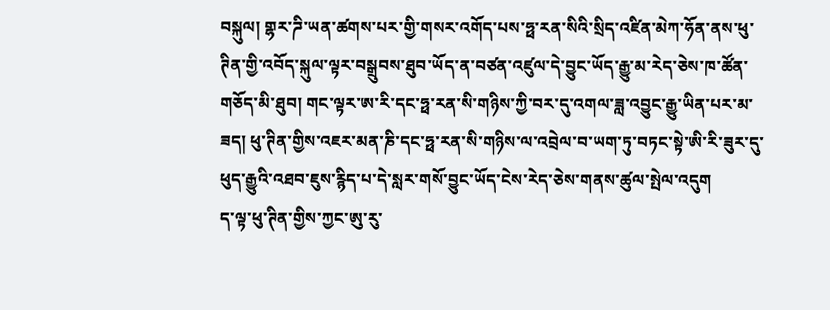བསྐུལ། གྷར་ཌི་ཡན་ཚགས་པར་གྱི་གསར་འགོད་པས་ཧྥ་རན་སིའི་སྲིད་འཛིན་མེཀ་ཧོན་ནས་ཕུ་ཊིན་གྱི་འབོད་སྐུལ་ལྟར་བསྒྲུབས་ཐུབ་ཡོད་ན་བཙན་འཛུལ་དེ་བྱུང་ཡོད་རྒྱུ་མ་རེད་ཅེས་ཁ་ཚོན་གཅོད་མི་ཐུབ། གང་ལྟར་ཨ་རི་དང་ཧྥ་རན་སི་གཉིས་ཀྱི་བར་དུ་འགལ་ཟླ་འབྱུང་རྒྱུ་ཡིན་པར་མ་ཟད། ཕུ་ཊིན་གྱིས་འཇར་མན་ཎི་དང་ཧྥ་རན་སི་གཉིས་ལ་འབྲེལ་བ་ཡག་ཏུ་བཏང་སྟེ་ཨི་རི་ཟུར་དུ་ཕུད་རྒྱུའི་འཐབ་ཇུས་རྙིད་པ་དེ་སླར་གསོ་བྱུང་ཡོད་ངེས་རེད་ཅེས་གནས་ཚུལ་སྤེལ་འདུག
ད་ལྟ་ཕུ་ཊིན་གྱིས་ཀྱང་ཨུ་རུ་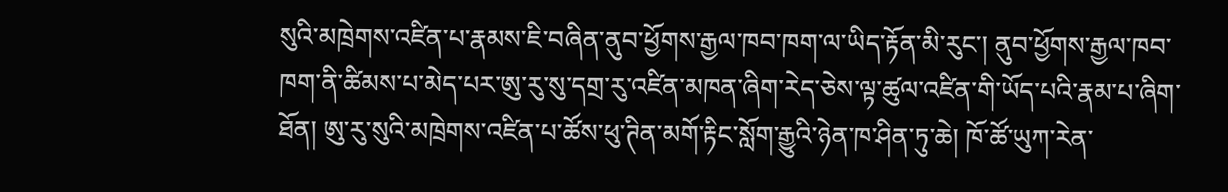སུའི་མཁྲེགས་འཛིན་པ་རྣམས་ཇི་བཞིན་ནུབ་ཕྱོགས་རྒྱལ་ཁབ་ཁག་ལ་ཡིད་རྟོན་མི་རུང་། ནུབ་ཕྱོགས་རྒྱལ་ཁབ་ཁག་ནི་ཚིམས་པ་མེད་པར་ཨུ་རུ་སུ་དགྲ་རུ་འཛིན་མཁན་ཞིག་རེད་ཅེས་ལྟ་ཚུལ་འཛིན་གི་ཡོད་པའི་རྣམ་པ་ཞིག་ཐོན། ཨུ་རུ་སུའི་མཁྲེགས་འཛིན་པ་ཚོས་ཕུ་ཊིན་མགོ་རྟིང་སློག་རྒྱུའི་ཉེན་ཁ་ཤིན་ཏུ་ཆེ། ཁོ་ཚོ་ཡུཀ་རེན་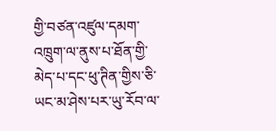གྱི་བཙན་འཛུལ་དམག་འཁྲུག་ལ་ནུས་པ་ཐོན་གྱི་མེད་པ་དང་ཕུ་ཊིན་གྱིས་ཅི་ཡང་མ་ཤེས་པར་ཡུ་རོབ་ལ་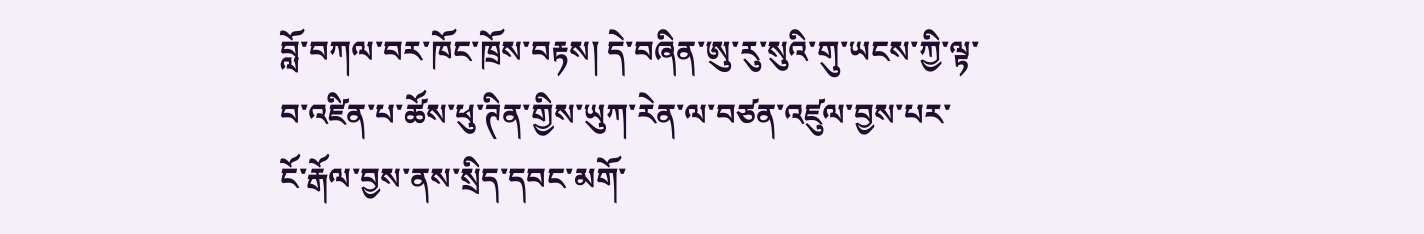བློ་བཀལ་བར་ཁོང་ཁྲོས་བརྟས། དེ་བཞིན་ཨུ་རུ་སུའི་གུ་ཡངས་ཀྱི་ལྟ་བ་འཛིན་པ་ཚོས་ཕུ་ཊིན་གྱིས་ཡུཀ་རེན་ལ་བཙན་འཛུལ་བྱས་པར་ངོ་རྒོལ་བྱས་ནས་སྲིད་དབང་མགོ་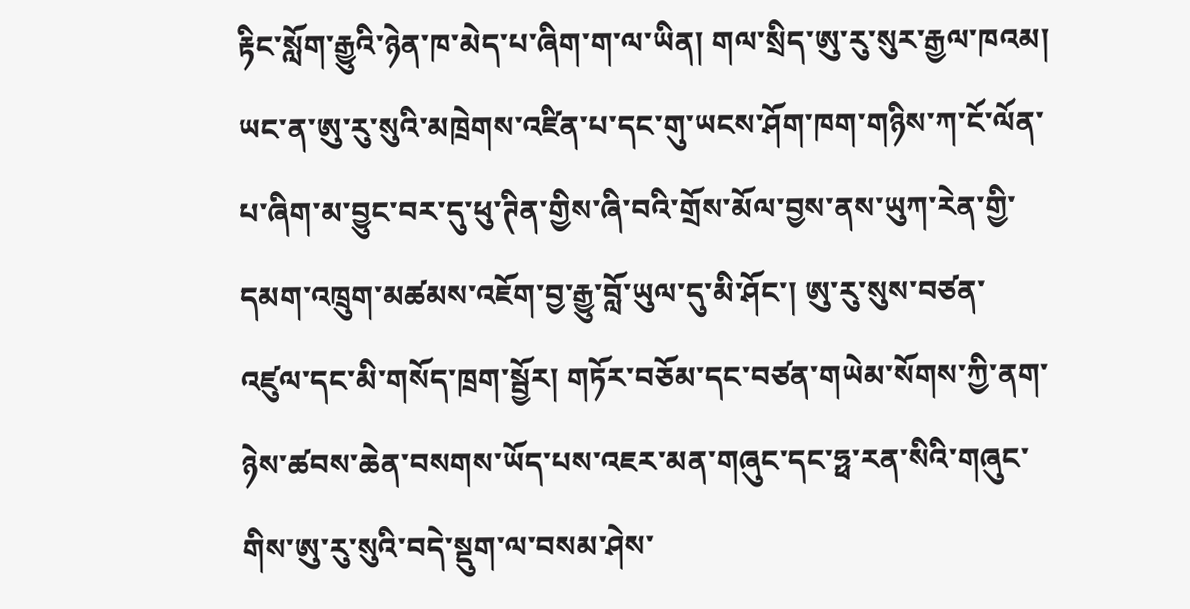རྟིང་སློག་རྒྱུའི་ཉེན་ཁ་མེད་པ་ཞིག་ག་ལ་ཡིན། གལ་སྲིད་ཨུ་རུ་སུར་རྒྱལ་ཁའམ། ཡང་ན་ཨུ་རུ་སུའི་མཁྲེགས་འཛིན་པ་དང་གུ་ཡངས་ཤོག་ཁག་གཉིས་ཀ་ངོ་ལོན་པ་ཞིག་མ་བྱུང་བར་དུ་ཕུ་ཊིན་གྱིས་ཞི་བའི་གྲོས་མོལ་བྱས་ནས་ཡུཀ་རེན་གྱི་དམག་འཁྲུག་མཚམས་འཇོག་བྱ་རྒྱུ་བློ་ཡུལ་དུ་མི་ཤོང་། ཨུ་རུ་སུས་བཙན་འཛུལ་དང་མི་གསོད་ཁྲག་སྦྱོར། གཏོར་བཅོམ་དང་བཙན་གཡེམ་སོགས་ཀྱི་ནག་ཉེས་ཚབས་ཆེན་བསགས་ཡོད་པས་འཇར་མན་གཞུང་དང་ཧྥ་རན་སིའི་གཞུང་གིས་ཨུ་རུ་སུའི་བདེ་སྡུག་ལ་བསམ་ཤེས་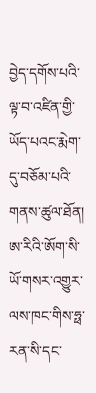བྱེད་དགོས་པའི་ལྟ་བ་འཛིན་གྱི་ཡོད་པའང་རྨེག་དུ་བཅོམ་པའི་གནས་ཚུལ་ཐོན། ཨ་རིའི་ཨོག་སི་ཡོ་གསར་འགྱུར་ལས་ཁང་གིས་ཧྥ་རན་སི་དང་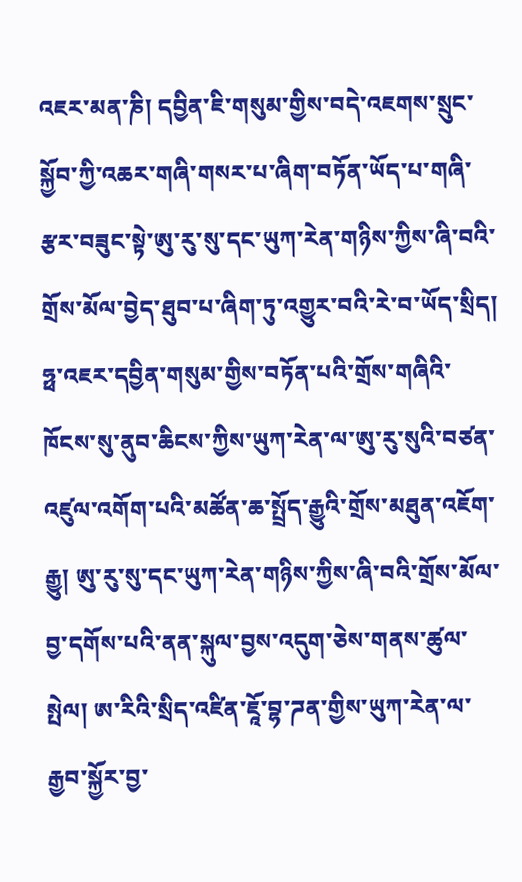འཇར་མན་ཎི། དབྱིན་ཇི་གསུམ་གྱིས་བདེ་འཇགས་སྲུང་སྐྱོབ་ཀྱི་འཆར་གཞི་གསར་པ་ཞིག་བཏོན་ཡོད་པ་གཞི་རྩར་བཟུང་སྟེ་ཨུ་རུ་སུ་དང་ཡུཀ་རེན་གཉིས་ཀྱིས་ཞི་བའི་གྲོས་མོལ་བྱེད་ཐུབ་པ་ཞིག་ཏུ་འགྱུར་བའི་རེ་བ་ཡོད་སྲིད། ཧྥ་འཇར་དབྱིན་གསུམ་གྱིས་བཏོན་པའི་གྲོས་གཞིའི་ཁོངས་སུ་ནུབ་ཆིངས་ཀྱིས་ཡུཀ་རེན་ལ་ཨུ་རུ་སུའི་བཙན་འཛུལ་འགོག་པའི་མཚོན་ཆ་སྤྲོད་རྒྱུའི་གྲོས་མཐུན་འཇོག་རྒྱུ། ཨུ་རུ་སུ་དང་ཡུཀ་རེན་གཉིས་ཀྱིས་ཞི་བའི་གྲོས་མོལ་བྱ་དགོས་པའི་ནན་སྐུལ་བྱས་འདུག་ཅེས་གནས་ཚུལ་སྤེལ། ཨ་རིའི་སྲིད་འཛིན་ཇཱོ་བྷ་ཌན་གྱིས་ཡུཀ་རེན་ལ་རྒྱབ་སྐྱོར་བྱ་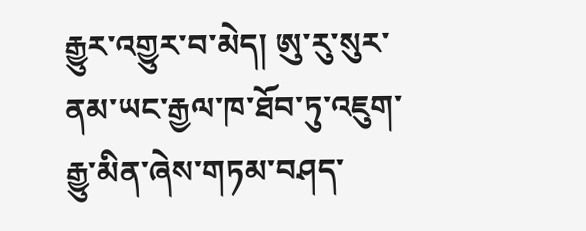རྒྱུར་འགྱུར་བ་མེད། ཨུ་རུ་སུར་ནམ་ཡང་རྒྱལ་ཁ་ཐོབ་ཏུ་འཇུག་རྒྱུ་མིན་ཞེས་གཏམ་བཤད་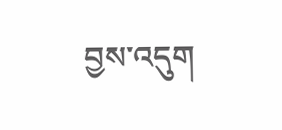བྱས་འདུག